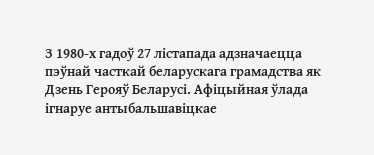З 1980-х гадоў 27 лістапада адзначаецца пэўнай часткай беларускага грамадства як Дзень Герояў Беларусі. Афіцыйная ўлада ігнаруе антыбальшавіцкае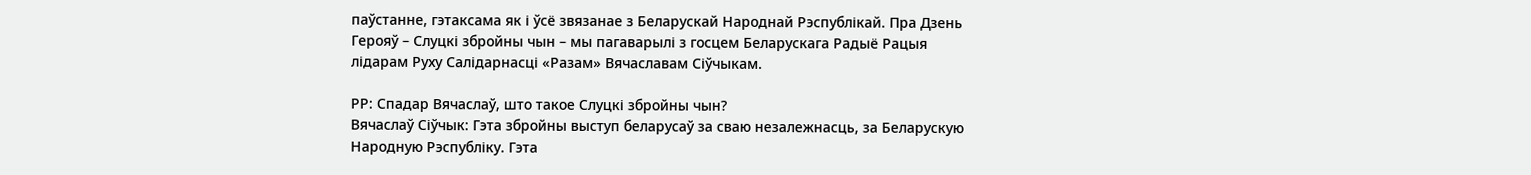паўстанне, гэтаксама як і ўсё звязанае з Беларускай Народнай Рэспублікай. Пра Дзень Герояў – Слуцкі збройны чын – мы пагаварылі з госцем Беларускага Радыё Рацыя лідарам Руху Салідарнасці «Разам» Вячаславам Сіўчыкам.

РР: Спадар Вячаслаў, што такое Слуцкі збройны чын?
Вячаслаў Сіўчык: Гэта збройны выступ беларусаў за сваю незалежнасць, за Беларускую Народную Рэспубліку. Гэта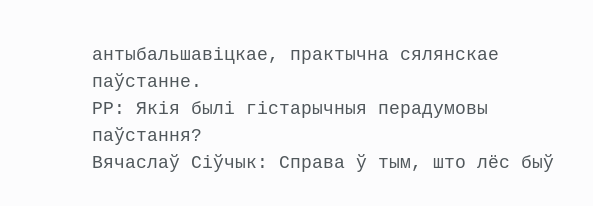антыбальшавіцкае, практычна сялянскае паўстанне.
РР: Якія былі гістарычныя перадумовы паўстання?
Вячаслаў Сіўчык: Справа ў тым, што лёс быў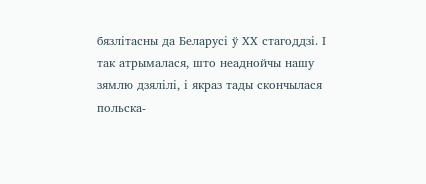бязлітасны да Беларусі ў ХХ стагоддзі. І так атрымалася, што неаднойчы нашу зямлю дзялілі, і якраз тады скончылася польска-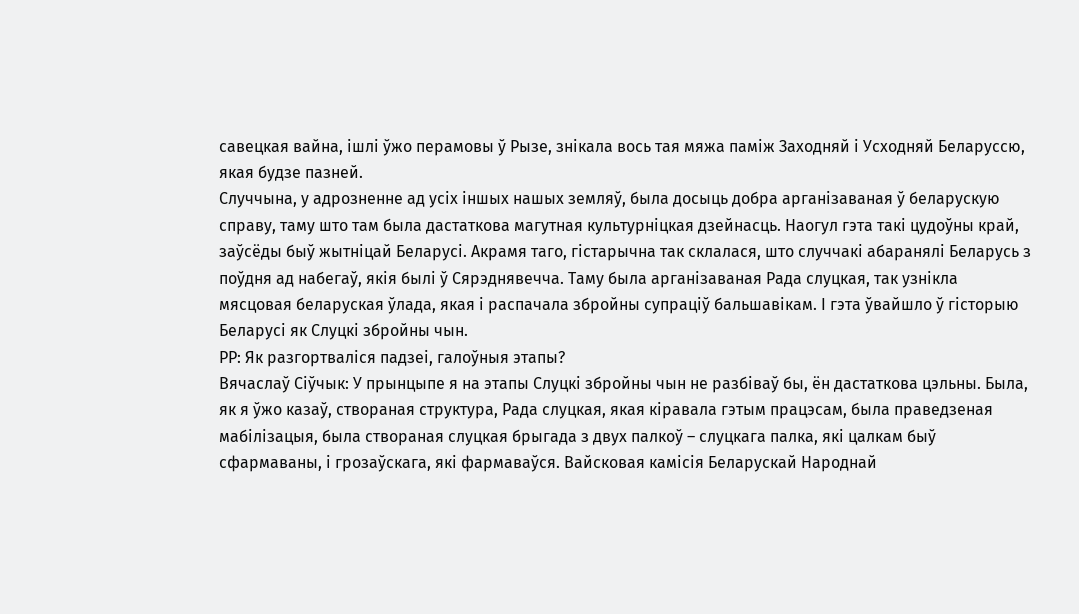савецкая вайна, ішлі ўжо перамовы ў Рызе, знікала вось тая мяжа паміж Заходняй і Усходняй Беларуссю, якая будзе пазней.
Случчына, у адрозненне ад усіх іншых нашых земляў, была досыць добра арганізаваная ў беларускую справу, таму што там была дастаткова магутная культурніцкая дзейнасць. Наогул гэта такі цудоўны край, заўсёды быў жытніцай Беларусі. Акрамя таго, гістарычна так склалася, што случчакі абаранялі Беларусь з поўдня ад набегаў, якія былі ў Сярэднявечча. Таму была арганізаваная Рада слуцкая, так узнікла мясцовая беларуская ўлада, якая і распачала збройны супраціў бальшавікам. І гэта ўвайшло ў гісторыю Беларусі як Слуцкі збройны чын.
РР: Як разгортваліся падзеі, галоўныя этапы?
Вячаслаў Сіўчык: У прынцыпе я на этапы Слуцкі збройны чын не разбіваў бы, ён дастаткова цэльны. Была, як я ўжо казаў, створаная структура, Рада слуцкая, якая кіравала гэтым працэсам, была праведзеная мабілізацыя, была створаная слуцкая брыгада з двух палкоў – слуцкага палка, які цалкам быў сфармаваны, і грозаўскага, які фармаваўся. Вайсковая камісія Беларускай Народнай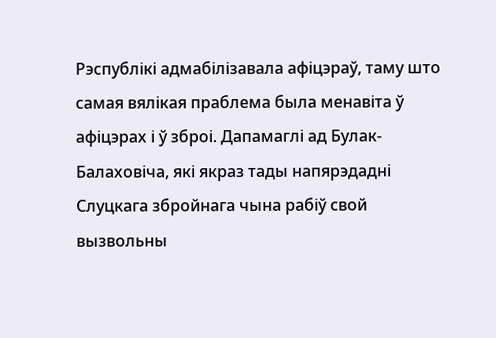Рэспублікі адмабілізавала афіцэраў, таму што самая вялікая праблема была менавіта ў афіцэрах і ў зброі. Дапамаглі ад Булак-Балаховіча, які якраз тады напярэдадні Слуцкага збройнага чына рабіў свой вызвольны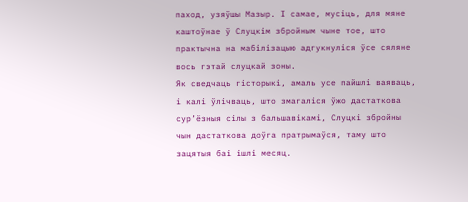паход, узяўшы Мазыр. І самае, мусіць, для мяне каштоўнае ў Слуцкім збройным чыне тое, што практычна на мабілізацыю адгукнуліся ўсе сяляне вось гэтай слуцкай зоны.
Як сведчаць гісторыкі, амаль усе пайшлі ваяваць, і калі ўлічваць, што змагаліся ўжо дастаткова сур’ёзныя сілы з бальшавікамі, Слуцкі збройны чын дастаткова доўга пратрымаўся, таму што зацятыя баі ішлі месяц.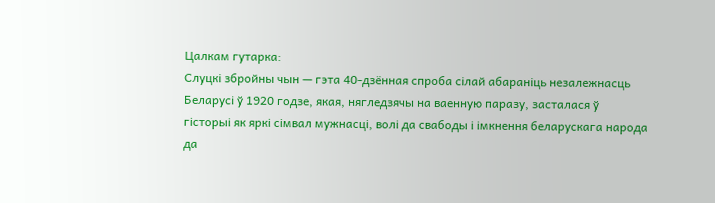Цалкам гутарка:
Слуцкі збройны чын — гэта 40-дзённая спроба сілай абараніць незалежнасць Беларусі ў 1920 годзе, якая, нягледзячы на ваенную паразу, засталася ў гісторыі як яркі сімвал мужнасці, волі да свабоды і імкнення беларускага народа да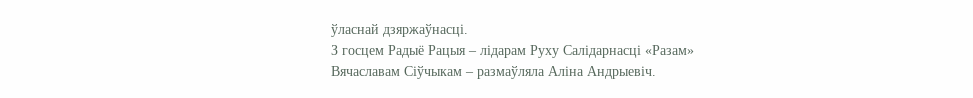ўласнай дзяржаўнасці.
З госцем Радыё Рацыя – лідарам Руху Салідарнасці «Разам» Вячаславам Сіўчыкам – размаўляла Аліна Андрыевіч.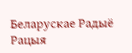Беларускае Радыё Рацыя